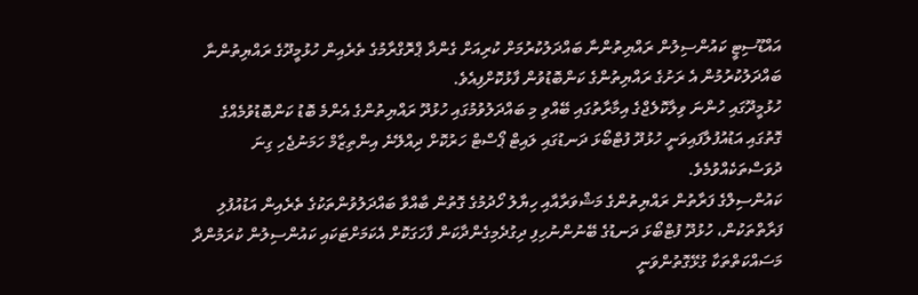އައްޑޫސިޓީ ކައުންސިލުން ރައްޔިތުންނާ ބައްދަލުކުރުމަށް ކުރިއަށް ގެންދާ ޕްރޮގްރާމުގެ ތެރެއިން ހުޅުމީދޫގެ ރައްޔިތުންނާ ބައްދަލުކުރުމުން އެ ރަށުގެ ރައްޔިތުންގެ ކަންބޮޑުވުން ފާޅުކޮށްފިއެވެ.
ހުޅުމީދޫގައި ހުންނަ ވިލާކޮލެޖްގެ އިމާރާތުގައި ބޭއްވި މި ބައްދަލުވުމުގައި ހުޅުދޫ ރައްޔިތުންގެ އެންމެ ބޮޑު ކަންބޮޑުވުމެއްގެ ގޮތުގައި އަޑުއުފުލާފައިވަނީ ހުޅުދޫ ފުޓްބޯޅަ ދަނޑުގައި ލައިޓް ޕޯސްޓް ހަރުކޮށް ދިއްލޭނެ އިންތިޒާމް ހަމަނުޖެހި ގިނަ ދުވަސްތަކެއްވުމެވެ.
ކައުންސިލްގެ ފަރާތުން ރައްޔިތުންގެ މަޝްވަރާއާއި ހިޔާލު ހޯދުމުގެ ގޮތުން ބާއްވާ ބައްދަލުވުންތަކުގެ ތެރެއިން އަޑުއުފުލި ފަރާތްތަކުން، ހުޅުދޫ ފުޓްބޯޅަ ދަނޑުގެ ބޭނުންނުހިފި ދިގުދެމިގެންދާކަން ފާހަގަކޮށް އެކަމަށްޓަކައި ކައުންސިލުން ކުރަމުންދާ މަސައްކަތްތަކާ ގުޅޭގޮތުންވަނީ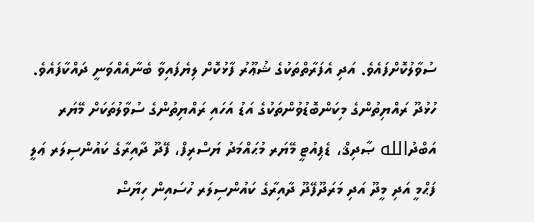ސުވާލުކޮށްފައެވެ. އަދި އެފަރާތްތަކުގެ ޝުޢޫރު ފާޅުކޮށް ލިޔެފައިވާ ބެނާއެއްވަނީ ދައްކާފައެވެ.
ހުޅުދޫ ރައްޔިތުންގެ މިކަންބޮޑުވުންތަކުގެ އަޑު އަހައި ރައްޔިތުންގެ ސުވާލުތަކަށް މޭޔަރ އަބްދުالله ޞާދިޤް، ޑެޕިއުޓީ މޭޔަރ މުޙައްމަދު ޔަސްރިފް، ފޭދޫ ދާއިރާގެ ކައުންސިލަރ ޢަލީ ފަޙްމީ އަދި މީދޫ އަދި މަރަދޫފޭދޫ ދާއިރާގެ ކައުންސިލަރ ހުސައިން ހިޔާޟް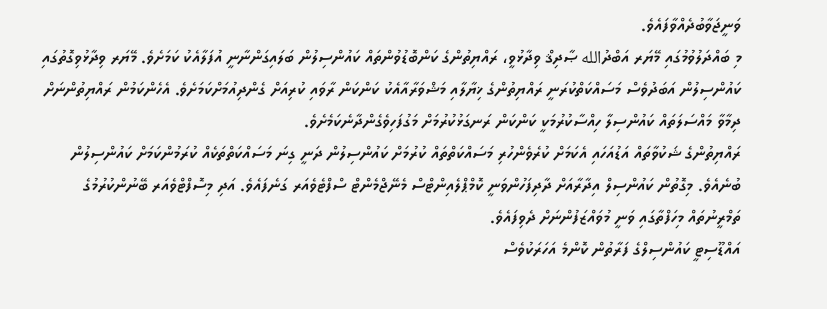ވަނީޖަވާބުދެއްވާފައެވެ.
މި ބައްދަލުވުމުގައި މޭޔަރ އަބްދުالله ޞާދިޤް ވިދާޅުވީ، ރައްޔިތުންގެ ކަންބޮޑުވުންތައް ކައުންސިލުން ބަލައިގަންނާނީ އުފަލާއެކު ކަމަށެވެ. މޭޔަރ ވިދާޅުވިގޮތުގައި ކައުންސިލުން އަބަދުވެސް މަސައްކަތްކުރަނީ ރައްޔިތުންގެ ޚިޔާލާއި މަޝްވަރާއާއެކު ކަންކަން ރާވައި ކުރިއަށް ގެންދިއުމަށްކަމަށެވެ. އެހެންކަމުން ރައްޔިތުންނަށް ދިމާވާ މައްސަލަތައް ކައުންސިލާ ހިއްސާކުރުމަކީ ކަންކަން ރަނގަޅުކުރުމަށް މަގުފަހިވެގެންދާނެކަމެށެވެ.
ރައްޔިތުންގެ ޝަކުވާތައް އަޑުއަހައި އެކަމަށް ކުރެވެންހުރި މަސައްކަތްތައް ކުރުމަށް ކައުންސިލުން ދަނީ ގިނަ މަސައްކަތްތަކެއް ކުރަމުންކަމަށް ކައުންސިލުން ބުނެއެވެ. މިގޮތުން ކައުންސިލް އިދާރާއަށް ދާދިފަހުންވަނީ ކޮމްޕްލެއިންޓްސް މެނޭޖްމެންޓް ސްފްޓެވެއަރ ގަނެފައެވެ. އަދި މިސޮފްޓްވެއަރ ބޭނުންކުރުމުގެ ތަމްރީނުތައް މިހަފްތާގައި ވަނީ މުވައްޒަފުންނަށް ދެވިފައެވެ.
އައްޑޫސިޓީ ކައުންސިލްގެ ފަރާތުން ކޮންމެ އަހަރަކުވެސް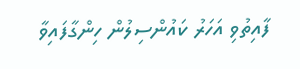ފާއިތުވި އަހަރު ކައުންސިލުން ހިންގާފައިވާ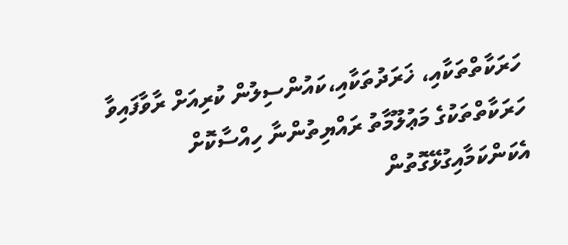ހަރަކާތްތަކާއި، ޚަރަދުތަކާއި،ކައުންސިލުން ކުރިއަށް ރާވާފައިވާ ހަރަކާތްތަކުގެ މަޢުލޫމާތު ރައްޔިތުންނާ ހިއްސާކޮށް އެކަންކަމާއިގުޅޭގޮތުން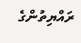ރައްޔިތުންގެ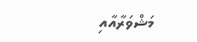މަޝްވަރާއާއި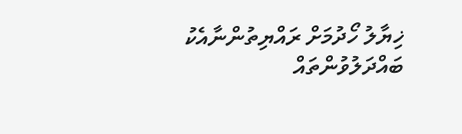ޚިޔާލު ހޯދުމަށް ރައްޔިތުންނާއެކު ބައްދަލުވުންތައް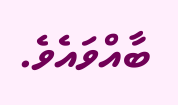ބާއްވައެވެ.